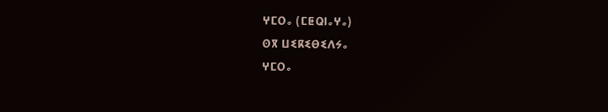ⵖⵎⵔⴰ (ⵎⵟⵕⵏⴰⵖⴰ)
ⵙⴳ ⵡⵉⴽⵉⴱⵉⴷⵢⴰ
ⵖⵎⵔⴰ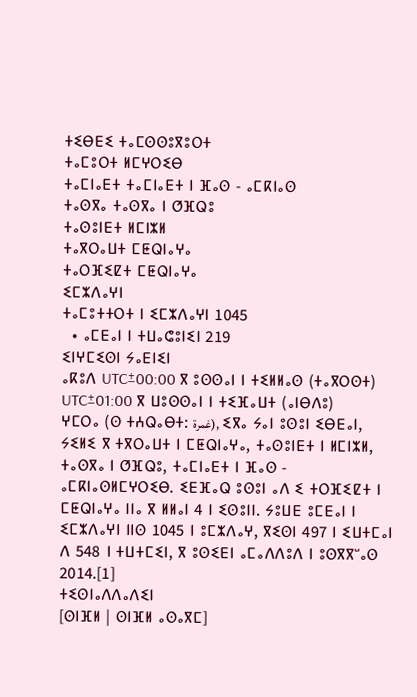ⵜⵉⴱⴹⵉ ⵜⴰⵎⵙⵙⵓⴳⵓⵔⵜ
ⵜⴰⵎⵓⵔⵜ ⵍⵎⵖⵔⵉⴱ
ⵜⴰⵎⵏⴰⴹⵜ ⵜⴰⵎⵏⴰⴹⵜ ⵏ ⴼⴰⵙ - ⴰⵎⴽⵏⴰⵙ
ⵜⴰⵙⴳⴰ ⵜⴰⵙⴳⴰ ⵏ ⵚⴼⵕⵓ
ⵜⴰⵙⵓⵏⴹⵜ ⵍⵎⵏⵣⵍ
ⵜⴰⴳⵔⴰⵡⵜ ⵎⵟⵕⵏⴰⵖⴰ
ⵜⴰⵔⴼⵉⵇⵜ ⵎⵟⵕⵏⴰⵖⴰ
ⵉⵎⵣⴷⴰⵖⵏ
ⵜⴰⵎⵓⵜⵜⵔⵜ ⵏ ⵉⵎⵣⴷⴰⵖⵏ 1045
  • ⴰⵎⴹⴰⵏ ⵏ ⵜⵡⴰⵛⵓⵏⵉⵏ 219
ⵉⵏⵖⵎⵉⵙⵏ ⵢⴰⴹⵏⵉⵏ
ⴰⴽⵓⴷ UTC±00:00 ⴳ ⵓⵙⵙⴰⵏ ⵏ ⵜⵉⵍⵍⴰⵙ (ⵜⴰⴳⵔⵙⵜ)
UTC±01:00 ⴳ ⵡⵓⵙⵙⴰⵏ ⵏ ⵜⵉⴼⴰⵡⵜ (ⴰⵏⴱⴷⵓ)
ⵖⵎⵔⴰ (ⵙ ⵜⵄⵕⴰⴱⵜ: غمرة), ⵉⴳⴰ ⵢⴰⵏ ⵓⵙⵓⵏ ⵉⴱⴹⴰⵏ, ⵢⵉⵍⵉ ⴳ ⵜⴳⵔⴰⵡⵜ ⵏ ⵎⵟⵕⵏⴰⵖⴰ, ⵜⴰⵙⵓⵏⴹⵜ ⵏ ⵍⵎⵏⵣⵍ, ⵜⴰⵙⴳⴰ ⵏ ⵚⴼⵕⵓ, ⵜⴰⵎⵏⴰⴹⵜ ⵏ ⴼⴰⵙ - ⴰⵎⴽⵏⴰⵙⵍⵎⵖⵔⵉⴱ. ⵉⴹⴼⴰⵕ ⵓⵙⵓⵏ ⴰⴷ ⵉ ⵜⵔⴼⵉⵇⵜ ⵏ ⵎⵟⵕⵏⴰⵖⴰ ⵏⵏⴰ ⴳ ⵍⵍⴰⵏ 4 ⵏ ⵉⵙⵓⵏⵏ. ⵢⵓⵡⴹ ⵓⵎⴹⴰⵏ ⵏ ⵉⵎⵣⴷⴰⵖⵏ ⵏⵏⵙ 1045 ⵏ ⵓⵎⵣⴷⴰⵖ, ⴳⵉⵙⵏ 497 ⵏ ⵉⵡⵜⵎⴰⵏ ⴷ 548 ⵏ ⵜⵡⵜⵎⵉⵏ, ⴳ ⵓⵙⵉⴹⵏ ⴰⵎⴰⴷⴷⵓⴷ ⵏ ⵓⵙⴳⴳⵯⴰⵙ 2014.[1]
ⵜⵉⵙⵏⴰⴷⴷⴰⴷⵉⵏ
[ⵙⵏⴼⵍ | ⵙⵏⴼⵍ ⴰⵙⴰⴳⵎ]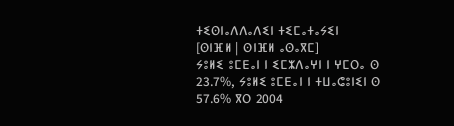ⵜⵉⵙⵏⴰⴷⴷⴰⴷⵉⵏ ⵜⵉⵎⴰⵜⴰⵢⵉⵏ
[ⵙⵏⴼⵍ | ⵙⵏⴼⵍ ⴰⵙⴰⴳⵎ]
ⵢⵓⵍⵉ ⵓⵎⴹⴰⵏ ⵏ ⵉⵎⵣⴷⴰⵖⵏ ⵏ ⵖⵎⵔⴰ ⵙ 23.7%, ⵢⵓⵍⵉ ⵓⵎⴹⴰⵏ ⵏ ⵜⵡⴰⵛⵓⵏⵉⵏ ⵙ 57.6% ⴳⵔ 2004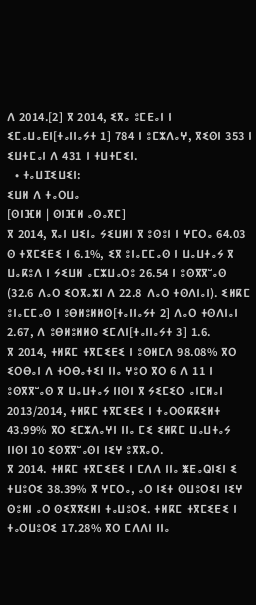ⴷ 2014.[2] ⴳ 2014, ⵉⴳⴰ ⵓⵎⴹⴰⵏ ⵏ ⵉⵎⴰⵡⴰⴹⵏ[ⵜⴰⵏⵏⴰⵢⵜ 1] 784 ⵏ ⵓⵎⵣⴷⴰⵖ, ⴳⵉⵙⵏ 353 ⵏ ⵉⵡⵜⵎⴰⵏ ⴷ 431 ⵏ ⵜⵡⵜⵎⵉⵏ.
  • ⵜⴰⵡⵊⵉⵡⵉⵏ:
ⵉⵡⵍ ⴷ ⵜⴰⵔⵡⴰ
[ⵙⵏⴼⵍ | ⵙⵏⴼⵍ ⴰⵙⴰⴳⵎ]
ⴳ 2014, ⴳⴰⵏ ⵡⵉⵏⴰ ⵢⵉⵡⵍⵏ ⴳ ⵓⵙⵓⵏ ⵏ ⵖⵎⵔⴰ 64.03 ⵙ ⵜⴳⵎⵉⴹⵉ ⵏ 6.1%, ⵉⴳ ⵓⵏⴰⵎⵎⴰⵙ ⵏ ⵡⴰⵡⵜⴰⵢ ⴳ ⵡⴰⴽⵓⴷ ⵏ ⵢⵉⵡⵍ ⴰⵎⵣⵡⴰⵔⵓ 26.54 ⵏ ⵓⵙⴳⴳⵯⴰⵙ (32.6 ⴷⴰⵔ ⵉⵔⴳⴰⵣⵏ ⴷ 22.8 ⴷⴰⵔ ⵜⵙⴷⵏⴰⵏ). ⵉⵍⴽⵎ ⵓⵏⴰⵎⵎⴰⵙ ⵏ ⵓⴱⵍⵓⵍⵍⵙ[ⵜⴰⵏⵏⴰⵢⵜ 2] ⴷⴰⵔ ⵜⵙⴷⵏⴰⵏ 2.67, ⴷ ⵓⴱⵍⵓⵍⵍⵙ ⵉⵎⴷⵏ[ⵜⴰⵏⵏⴰⵢⵜ 3] 1.6.
ⴳ 2014, ⵜⵍⴽⵎ ⵜⴳⵎⵉⴹⵉ ⵏ ⵓⵙⵍⵎⴷ 98.08% ⴳⵔ ⵉⵔⴱⴰⵏ ⴷ ⵜⵔⴱⴰⵜⵉⵏ ⵏⵏⴰ ⵖⵓⵔ ⴳⵔ 6 ⴷ 11 ⵏ ⵓⵙⴳⴳⵯⴰⵙ ⴳ ⵡⴰⵡⵜⴰⵢ ⵏⵏⵙⵏ ⴳ ⵢⵉⵎⵉⵔ ⴰⵏⵎⵍⴰⵏ 2013/2014, ⵜⵍⴽⵎ ⵜⴳⵎⵉⴹⵉ ⵏ ⵜⴰⵔⵙⴽⴽⵉⵍⵜ 43.99% ⴳⵔ ⵉⵎⵣⴷⴰⵖⵏ ⵏⵏⴰ ⵎⵉ ⵉⵍⴽⵎ ⵡⴰⵡⵜⴰⵢ ⵏⵏⵙⵏ 10 ⵉⵙⴳⴳⵯⴰⵙⵏ ⵏⵉⵖ ⵓⴳⴳⴰⵔ.
ⴳ 2014. ⵜⵍⴽⵎ ⵜⴳⵎⵉⴹⵉ ⵏ ⵎⴷⴷ ⵏⵏⴰ ⵥⴹⴰⵕⵏⵉⵏ ⵉ ⵜⵡⵓⵔⵉ 38.39% ⴳ ⵖⵎⵔⴰ, ⴰⵔ ⵏⵉⵜ ⵙⵡⵓⵔⵉⵏ ⵏⵉⵖ ⵙⵓⵍⵏ ⴰⵔ ⵙⵉⴳⴳⵉⵍⵏ ⵜⴰⵡⵓⵔⵉ. ⵜⵍⴽⵎ ⵜⴳⵎⵉⴹⵉ ⵏ ⵜⴰⵔⵡⵓⵔⵉ 17.28% ⴳⵔ ⵎⴷⴷⵏ ⵏⵏⴰ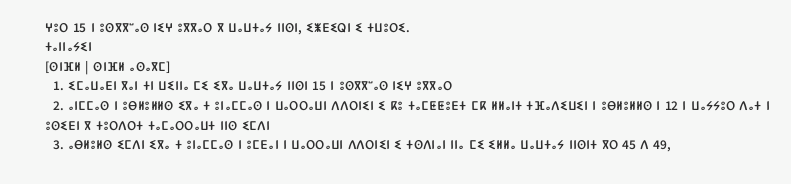ⵖⵓⵔ 15 ⵏ ⵓⵙⴳⴳⵯⴰⵙ ⵏⵉⵖ ⵓⴳⴳⴰⵔ ⴳ ⵡⴰⵡⵜⴰⵢ ⵏⵏⵙⵏ, ⵉⵥⴹⵉⵕⵏ ⵉ ⵜⵡⵓⵔⵉ.
ⵜⴰⵏⵏⴰⵢⵉⵏ
[ⵙⵏⴼⵍ | ⵙⵏⴼⵍ ⴰⵙⴰⴳⵎ]
  1. ⵉⵎⴰⵡⴰⴹⵏ ⴳⴰⵏ ⵜⵏ ⵡⵉⵏⵏⴰ ⵎⵉ ⵉⴳⴰ ⵡⴰⵡⵜⴰⵢ ⵏⵏⵙⵏ 15 ⵏ ⵓⵙⴳⴳⵯⴰⵙ ⵏⵉⵖ ⵓⴳⴳⴰⵔ
  2. ⴰⵏⵎⵎⴰⵙ ⵏ ⵓⴱⵍⵓⵍⵍⵙ ⵉⴳⴰ ⵜ ⵓⵏⴰⵎⵎⴰⵙ ⵏ ⵡⴰⵔⵔⴰⵡⵏ ⴷⴷⵔⵏⵉⵏ ⵉ ⴽⵓ ⵜⴰⵎⵟⵟⵓⴹⵜ ⵎⴽ ⵍⵍⴰⵏⵜ ⵜⴼⴰⴷⵉⵡⵉⵏ ⵏ ⵓⴱⵍⵓⵍⵍⵙ ⵏ 12 ⵏ ⵡⴰⵢⵢⵓⵔ ⴷⴰⵜ ⵏ ⵓⵙⵉⴹⵏ ⴳ ⵜⵓⵔⴷⵔⵜ ⵜⴰⵎⴰⵔⵔⴰⵡⵜ ⵏⵏⵙ ⵉⵎⴷⵏ
  3. ⴰⴱⵍⵓⵍⵙ ⵉⵎⴷⵏ ⵉⴳⴰ ⵜ ⵓⵏⴰⵎⵎⴰⵙ ⵏ ⵓⵎⴹⴰⵏ ⵏ ⵡⴰⵔⵔⴰⵡⵏ ⴷⴷⵔⵏⵉⵏ ⵉ ⵜⵙⴷⵏⴰⵏ ⵏⵏⴰ ⵎⵉ ⵉⵍⵍⴰ ⵡⴰⵡⵜⴰⵢ ⵏⵏⵙⵏⵜ ⴳⵔ 45 ⴷ 49,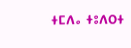ⵜⵎⴷⴰ ⵜⵓⴷⵔⵜ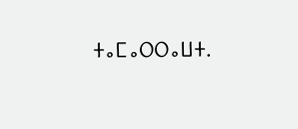ⵜⴰⵎⴰⵔⵔⴰⵡⵜ.